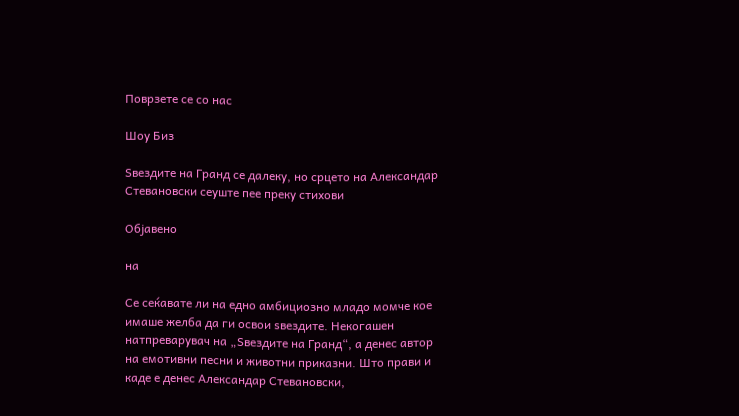Поврзете се со нас

Шоу Биз

Ѕвездите на Гранд се далеку, но срцето на Александар Стевановски сеуште пее преку стихови

Објавено

на

Се сеќавате ли на едно амбициозно младо момче кое имаше желба да ги освои ѕвездите. Некогашен натпреварувач на „Ѕвездите на Гранд“, а денес автор на емотивни песни и животни приказни. Што прави и каде е денес Александар Стевановски,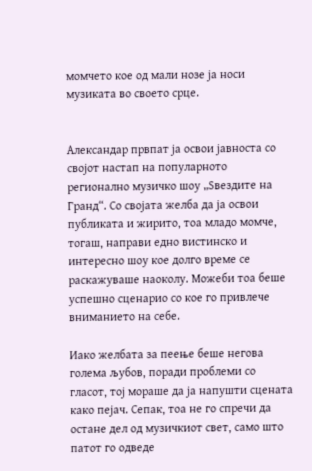момчето кое од мали нозе ја носи музиката во своето срце.


Александар првпат ја освои јавноста со својот настап на популарното регионално музичко шоу „Ѕвездите на Гранд“. Со својата желба да ја освои публиката и жирито, тоа младо момче, тогаш, направи едно вистинско и интересно шоу кое долго време се раскажуваше наоколу. Можеби тоа беше успешно сценарио со кое го привлече вниманието на себе.

Иако желбата за пеење беше негова голема љубов, поради проблеми со гласот, тој мораше да ја напушти сцената како пејач. Сепак, тоа не го спречи да остане дел од музичкиот свет, само што патот го одведе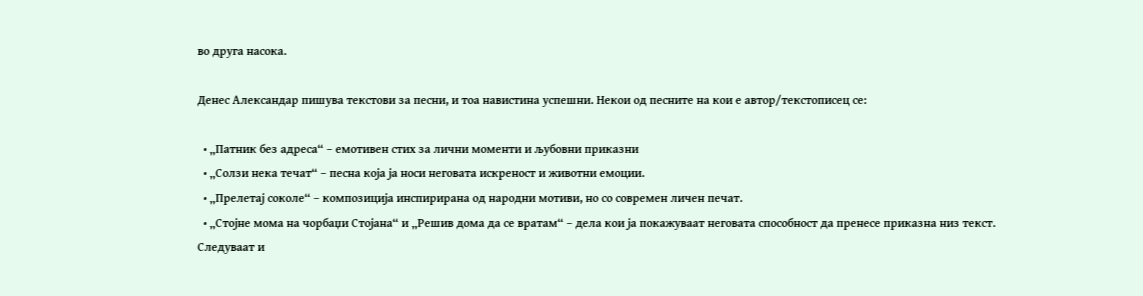во друга насока.

Денес Александар пишува текстови за песни, и тоа навистина успешни. Некои од песните на кои е автор/текстописец се:

  • „Патник без адреса“ – емотивен стих за лични моменти и љубовни приказни
  • „Солзи нека течат“ – песна која ја носи неговата искреност и животни емоции.
  • „Прелетај соколе“ – композиција инспирирана од народни мотиви, но со современ личен печат.
  • „Стојне мома на чорбаџи Стојана“ и „Решив дома да се вратам“ – дела кои ја покажуваат неговата способност да пренесе приказна низ текст. Следуваат и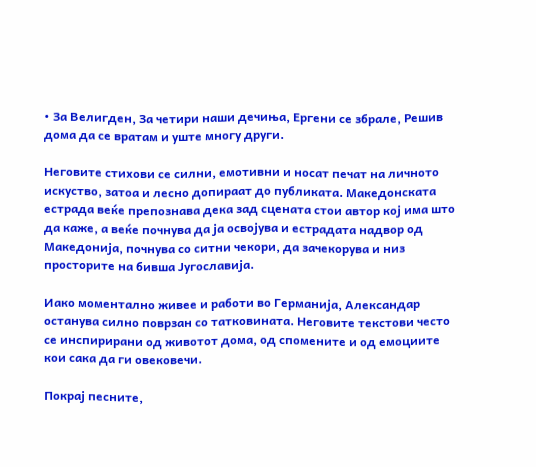• За Велигден, За четири наши дечиња, Ергени се збрале, Решив дома да се вратам и уште многу други.

Неговите стихови се силни, емотивни и носат печат на личното искуство, затоа и лесно допираат до публиката. Македонската естрада веќе препознава дека зад сцената стои автор кој има што да каже, а веќе почнува да ја освојува и естрадата надвор од Македонија, почнува со ситни чекори, да зачекорува и низ просторите на бивша Југославија.

Иако моментално живее и работи во Германија, Александар останува силно поврзан со татковината. Неговите текстови често се инспирирани од животот дома, од спомените и од емоциите кои сака да ги овековечи.

Покрај песните,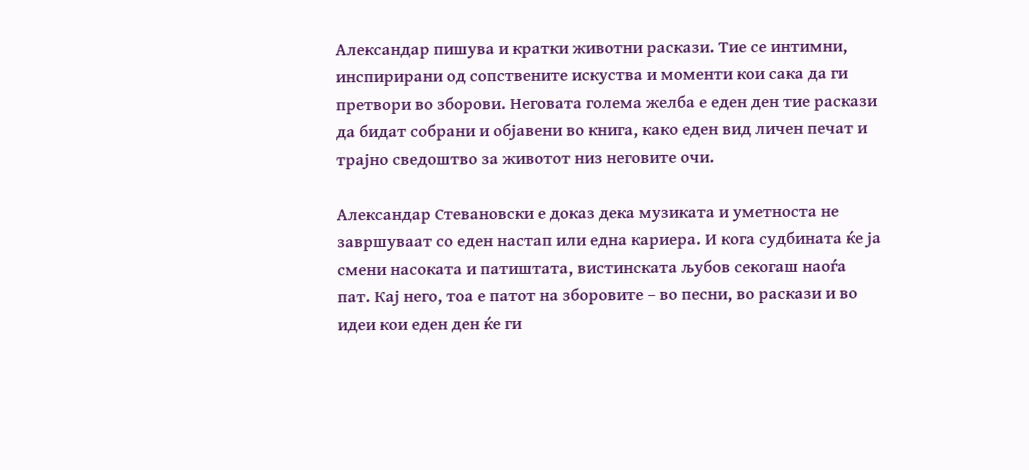Александар пишува и кратки животни раскази. Тие се интимни, инспирирани од сопствените искуства и моменти кои сака да ги претвори во зборови. Неговата голема желба е еден ден тие раскази да бидат собрани и објавени во книга, како еден вид личен печат и трајно сведоштво за животот низ неговите очи.

Александар Стевановски е доказ дека музиката и уметноста не завршуваат со еден настап или една кариера. И кога судбината ќе ја смени насоката и патиштата, вистинската љубов секогаш наоѓа пат. Кај него, тоа е патот на зборовите – во песни, во раскази и во идеи кои еден ден ќе ги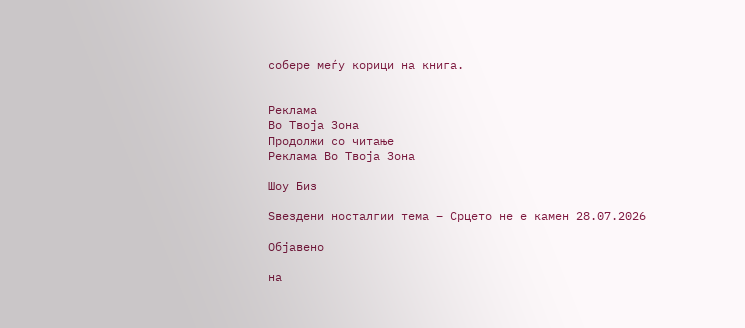собере меѓу корици на книга.


Реклама
Во Твоја Зона
Продолжи со читање
Реклама Во Твоја Зона

Шоу Биз

Ѕвездени носталгии тема – Срцето не е камен 28.07.2026

Објавено

на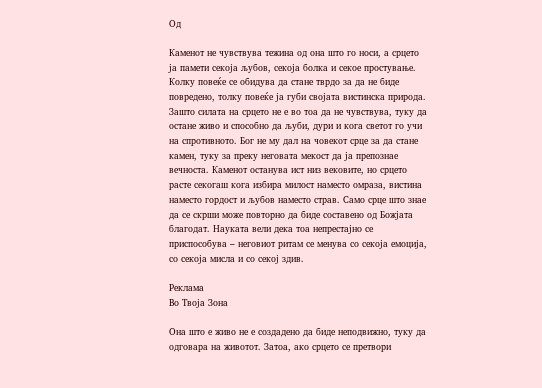Од

Каменот не чувствува тежина од она што го носи, а срцето ја памети секоја љубов, секоја болка и секое простување. Колку повеќе се обидува да стане тврдо за да не биде повредено, толку повеќе ја губи својата вистинска природа. Зашто силата на срцето не е во тоа да не чувствува, туку да остане живо и способно да љуби, дури и кога светот го учи на спротивното. Бог не му дал на човекот срце за да стане камен, туку за преку неговата мекост да ја препознае вечноста. Каменот останува ист низ вековите, но срцето расте секогаш кога избира милост наместо омраза, вистина наместо гордост и љубов наместо страв. Само срце што знае да се скрши може повторно да биде составено од Божјата благодат. Науката вели дека тоа непрестајно се приспособува – неговиот ритам се менува со секоја емоција, со секоја мисла и со секој здив.

Реклама
Во Твоја Зона

Она што е живо не е создадено да биде неподвижно, туку да одговара на животот. Затоа, ако срцето се претвори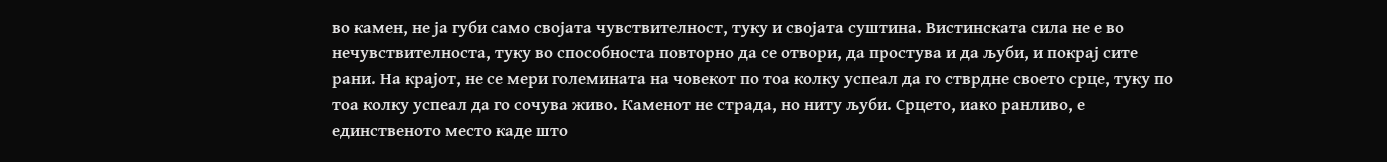во камен, не ја губи само својата чувствителност, туку и својата суштина. Вистинската сила не е во нечувствителноста, туку во способноста повторно да се отвори, да простува и да љуби, и покрај сите рани. На крајот, не се мери големината на човекот по тоа колку успеал да го стврдне своето срце, туку по тоа колку успеал да го сочува живо. Каменот не страда, но ниту љуби. Срцето, иако ранливо, е единственото место каде што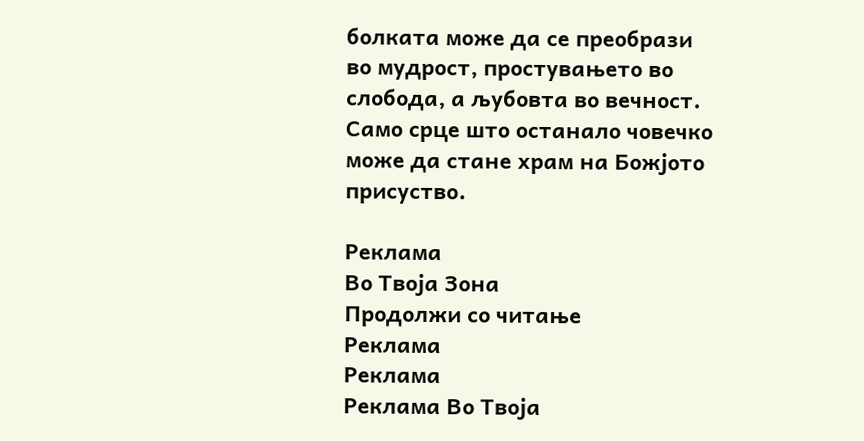болката може да се преобрази во мудрост, простувањето во слобода, а љубовта во вечност. Само срце што останало човечко може да стане храм на Божјото присуство.

Реклама
Во Твоја Зона
Продолжи со читање
Реклама
Реклама
Реклама Во Твоја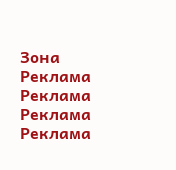Зона
Реклама
Реклама
Реклама
Реклама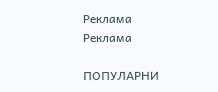Реклама
Реклама

ПОПУЛАРНИ